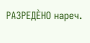РАЗРЕДЀНО нареч.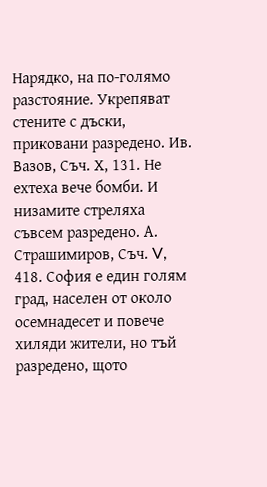Нарядко, на по-голямо разстояние. Укрепяват стените с дъски, приковани разредено. Ив. Вазов, Съч. Х, 131. Не ехтеха вече бомби. И низамите стреляха съвсем разредено. А. Страшимиров, Съч. V, 418. София е един голям град, населен от около осемнадесет и повече хиляди жители, но тъй разредено, щото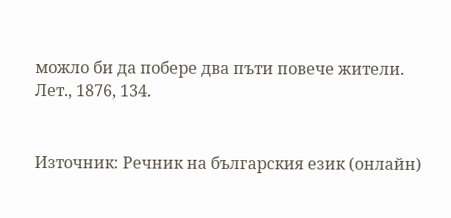можло би да побере два пъти повече жители. Лет., 1876, 134.


Източник: Речник на българския език (онлайн)